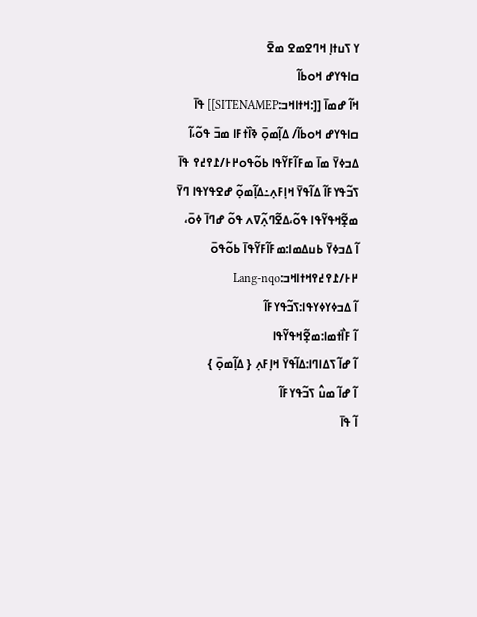ߌ ߖߎߙߊ߲ ߞߣߐߘߐ ߘߐ߫
ߛߊߟߌߝ ߞߋߕߊ߬
ߞߊ߬ ߝߘߊ߫ [[:ߞߙߊߞߏ:SITENAMEP]] ߟߊ߫
ߛߊߟߌߝ ߞߋߕߊ߬/ ߡߊ߲߬ߘߋ߲߫ ߢߊ߰ߙߓߊ ߘߏ߫ ߟߋ߬،ߊ߬ ߡߏߦߌ߫ ߘߊ߫ ߘߓߊ߬ߓߌ߬ߟߊ ߕߋ߬ߟߋ߂߅/߁߉߄߉ ߟߊ߫ ߖߏ߬ߟߌߓߊ߬ ߡߊ߬ߟߌ߫ ߞߊ߲ߓߍ߲߸ߡߊ߲߬ߘߋ߲߬ ߝߐߟߌߟߊ ߣߌ߫ ߘߐ߲߬ߞߟߌ߬ߟߊ ߟߋ߬،ߡߐ߬ߣߍ߲߬ߜߍ ߟߋ߬ ߝߣߊ߫ ߦߋ߫،
ߊ߬ ߡߏߦߌ߫ ߕߎߡߘߊ:ߘߓߊ߬ߓߌ߬ߟߊ߫ ߕߋ߬ߟߋ߫ ߂߅/߁߉߄߉ߞߙߊߞߏ:Lang-nqo
ߊ߬ ߡߏߦߌߦߌߟߊ:ߖߏ߬ߟߌߓߊ߬
ߊ߬ ߓߊ߯ߙߘߊ:ߘߐ߲߬ߞߟߌ߬ߟߊ
ߊ߬ ߝߊ߬ ߖߡߊߣߊ:ߡߊ߬ߟߌ߫ ߞߊ߲ߓߍ߲ { ߡߊ߲߬ߘߋ߲߫ }
ߊ߬ ߝߊ߬ ߘߎ߮ ߖߏ߬ߟߌߓߊ߬
ߊ߬ ߟߊ߫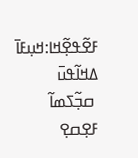ߓߐ߬ߟߐ߲߬ߞߊ:ߞߎ߲ߓߊ߫ ߡߞߊ߬ߟߎ߫
 ߛߏ߲߬ߖߘߊ߬ ߓߐ߲ߛߐ߲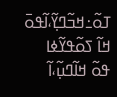ߠߋ߬߸ߞߏ߬ߣߌ߲߬،ߊ߬ߟߋ߫ ߞߊ߬ ߖߋ߬ߟߌ߬ߦߊ ߟߋ߬ ߞߊ߬ߣߎ߲߬،ߊ߬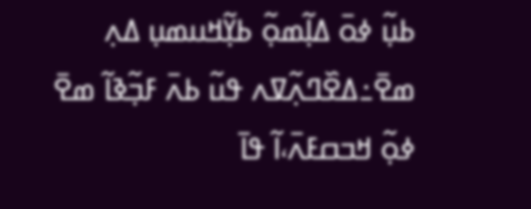ߕߎ߲߬ ߦߋ߫ ߡߊ߲߬ߘߋ߲߬ ߕߌ߲߬ߞߎߘߎ߲ ߡߍ߲ ߘߐ߫߸ߡߐ߰ߣߍ߲߬ߜߍ ߟߎ߬ ߕߍ߫ ߓߏ߲߬ߢߊ߬ ߘߐ߫ ߦߋ߲߬ ߞߏߛߓߍ߫،ߊ߬ ߟߊ߫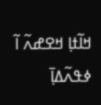ߞߊ߬ߙߊ߲ ߞߐߝߍ߬ ߊ߬ ߦߟߍ߬ߡߊ߲߫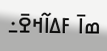ߘߊ߫ ߓߡߊ߬ߞߐ߫߸